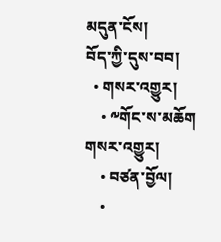མདུན་ངོས།
བོད་ཀྱི་དུས་བབ།
  • གསར་འགྱུར།
    • ༸གོང་ས་མཆོག གསར་འགྱུར།
    • བཙན་བྱོལ།
    •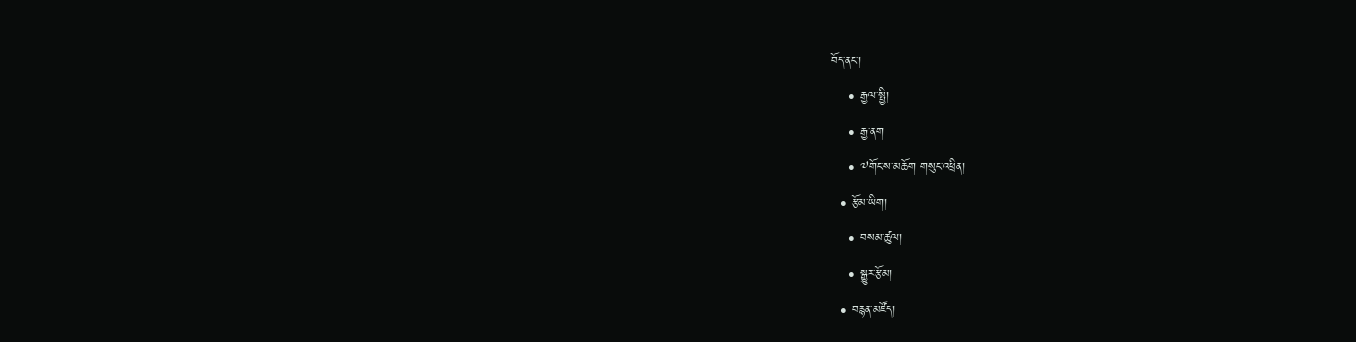བོད་ནང་།
    • རྒྱལ་སྤྱི།
    • རྒྱ་ནག
    • ༧གོང་ས་མཆོག གསུང་འཕྲིན།
  • རྩོམ་ཡིག།
    • བསམ་ཚུལ།
    • སྒྱུར་རྩོམ།
  • བརྙན་མཛོད།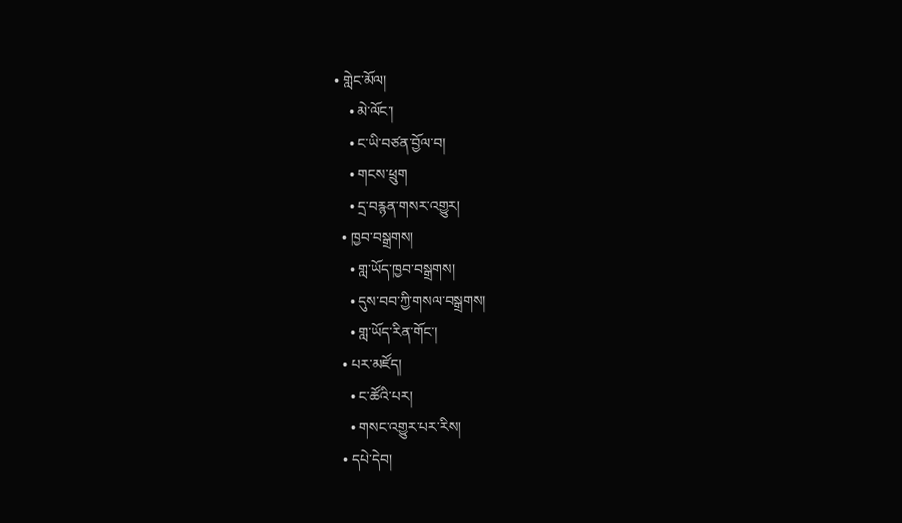• གླེང་མོལ།
    • མེ་ལོང་།
    • ང་ཡི་བཙན་བྱོལ་བ།
    • གངས་ཕྲུག
    • དྲ་བརྙན་གསར་འགྱུར།
  • ཁྱབ་བསྒྲགས།
    • གླ་ཡོད་ཁྱབ་བསྒྲགས།
    • དུས་བབ་ཀྱི་གསལ་བསྒྲགས།
    • གླ་ཡོད་རིན་གོང་།
  • པར་མཛོད།
    • ང་ཚོའི་པར།
    • གསང་འགྱུར་པར་རིས།
  • དཔེ་དེབ།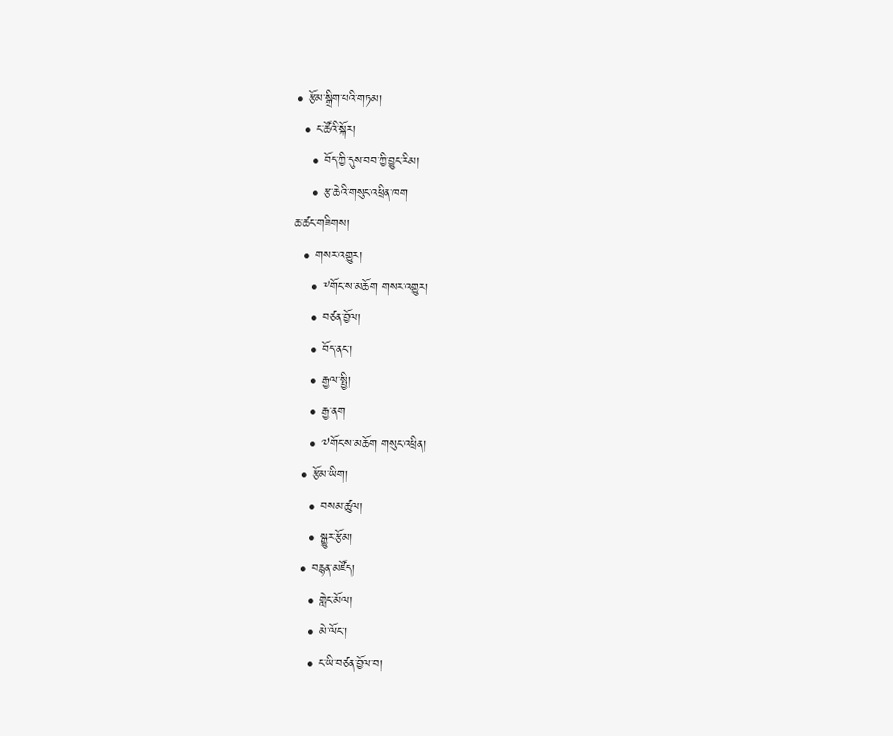• རྩོམ་སྒྲིག་པའི་གཏམ།
  • ང་ཚོའི་སྐོར།
    • བོད་ཀྱི་དུས་བབ་ཀྱི་བྱུང་རིམ།
    • རྩ་ཆེའི་གསུང་འཕྲིན་ཁག
ཆ་ཚང་གཟིགས།
  • གསར་འགྱུར།
    • ༸གོང་ས་མཆོག གསར་འགྱུར།
    • བཙན་བྱོལ།
    • བོད་ནང་།
    • རྒྱལ་སྤྱི།
    • རྒྱ་ནག
    • ༧གོང་ས་མཆོག གསུང་འཕྲིན།
  • རྩོམ་ཡིག།
    • བསམ་ཚུལ།
    • སྒྱུར་རྩོམ།
  • བརྙན་མཛོད།
    • གླེང་མོལ།
    • མེ་ལོང་།
    • ང་ཡི་བཙན་བྱོལ་བ།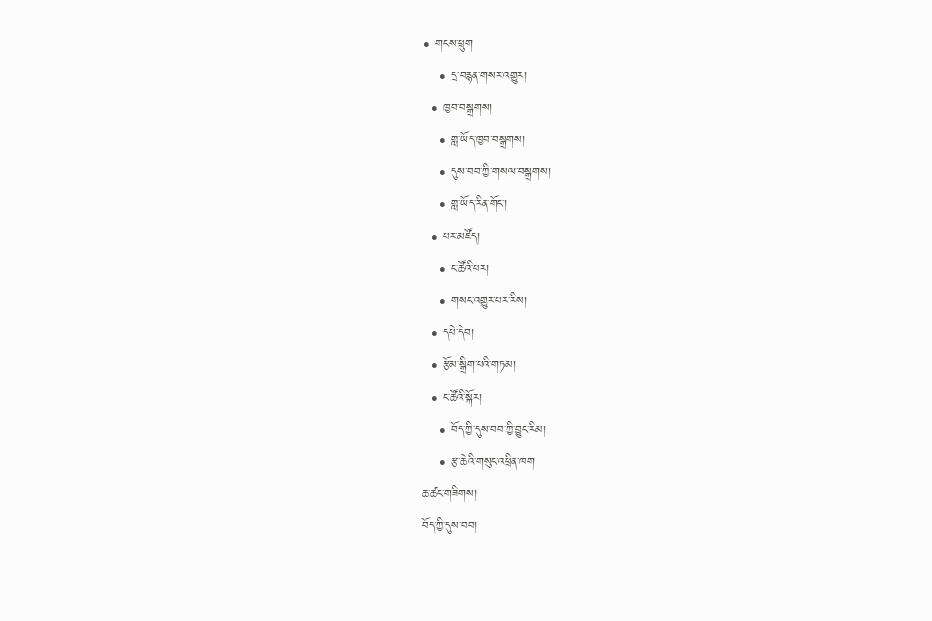• གངས་ཕྲུག
    • དྲ་བརྙན་གསར་འགྱུར།
  • ཁྱབ་བསྒྲགས།
    • གླ་ཡོད་ཁྱབ་བསྒྲགས།
    • དུས་བབ་ཀྱི་གསལ་བསྒྲགས།
    • གླ་ཡོད་རིན་གོང་།
  • པར་མཛོད།
    • ང་ཚོའི་པར།
    • གསང་འགྱུར་པར་རིས།
  • དཔེ་དེབ།
  • རྩོམ་སྒྲིག་པའི་གཏམ།
  • ང་ཚོའི་སྐོར།
    • བོད་ཀྱི་དུས་བབ་ཀྱི་བྱུང་རིམ།
    • རྩ་ཆེའི་གསུང་འཕྲིན་ཁག
ཆ་ཚང་གཟིགས།
བོད་ཀྱི་དུས་བབ།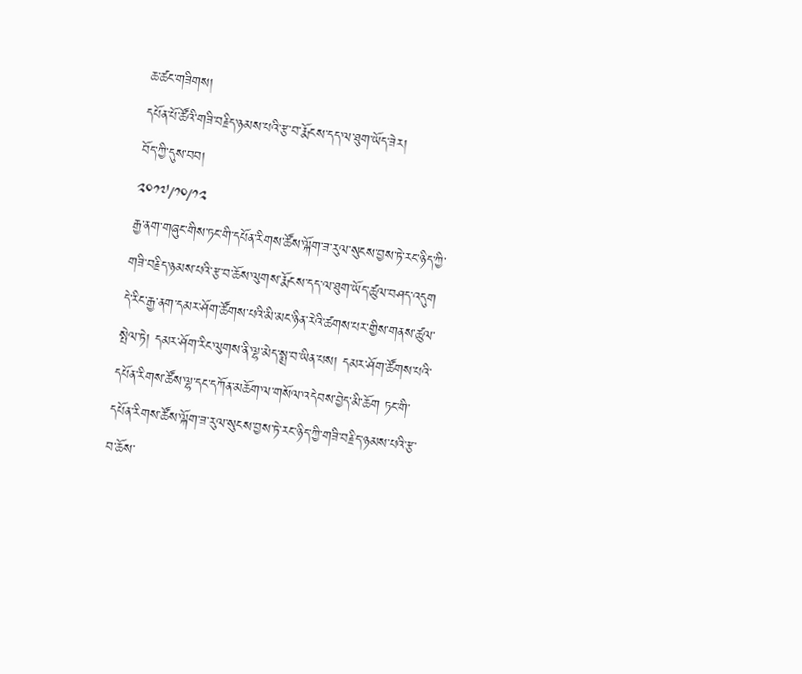ཆ་ཚང་གཟིགས།
དཔོན་པོ་ཚོའི་གཟི་བརྗིད་ཉམས་པའི་རྩ་བ་རྨོངས་དད་ལ་ཐུག་ཡོད་ཟེར།
བོད་ཀྱི་དུས་བབ།
༢༠༡༧/༡༠/༡༢
རྒྱ་ནག་གཞུང་གིས་ཏང་གི་དཔོན་རིགས་ཚོས་ལྐོག་ཟ་རུལ་སུངས་བྱས་ཏེ་རང་ཉིད་ཀྱི་གཟི་བརྗིད་ཉམས་པའི་རྩ་བ་ཆོས་ལུགས་རྨོངས་དད་ལ་ཐུག་ཡོད་ཚུལ་བཤད་འདུག
དེ་རིང་རྒྱ་ནག་དམར་ཤོག་ཚོགས་པའི་མི་མང་ཉིན་རེའི་ཚགས་པར་གྱིས་གནས་ཚུལ་སྤེལ་ཏེ། དམར་ཤོག་རིང་ལུགས་ནི་ལྷ་མེད་སྨྲ་བ་ཡིན་པས། དམར་ཤོག་ཚོགས་པའི་དཔོན་རིགས་ཚོས་ལྷ་དང་དཀོན་མཆོག་ལ་གསོལ་འདེབས་བྱེད་མི་ཆོག ཏང་གི་དཔོན་རིགས་ཚོས་ལྐོག་ཟ་རུལ་སུངས་བྱས་ཏེ་རང་ཉིད་ཀྱི་གཟི་བརྗིད་ཉམས་པའི་རྩ་བ་ཆོས་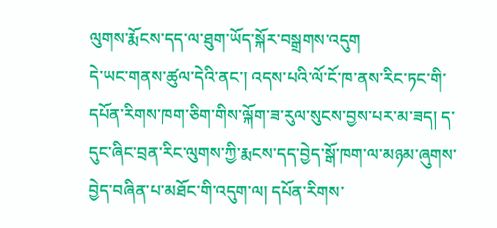ལུགས་རྨོངས་དད་ལ་ཐུག་ཡོད་སྐོར་བསྒྲགས་འདུག
དེ་ཡང་གནས་ཚུལ་དེའི་ནང་། འདས་པའི་ལོ་ངོ་ཁ་ནས་རིང་ཏང་གི་དཔོན་རིགས་ཁག་ཅིག་གིས་ལྐོག་ཟ་རུལ་སུངས་བྱས་པར་མ་ཟད། ད་དུང་ཞིང་བྲན་རིང་ལུགས་ཀྱི་རྨངས་དད་བྱེད་སྒོ་ཁག་ལ་མཉམ་ཞུགས་བྱེད་བཞིན་པ་མཐོང་གི་འདུག་ལ། དཔོན་རིགས་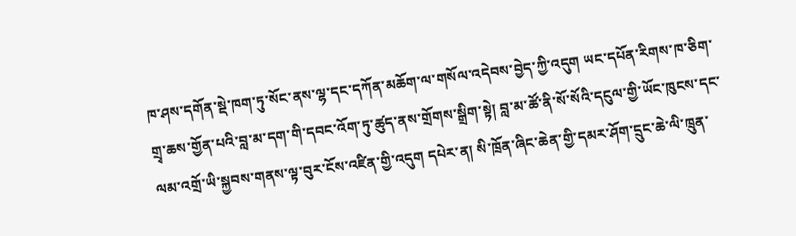ཁ་ཤས་དགོན་སྡེ་ཁག་ཏུ་སོང་ནས་ལྷ་དང་དཀོན་མཆོག་ལ་གསོལ་འདེབས་བྱེད་ཀྱི་འདུག ཡང་དཔོན་རིགས་ཁ་ཅིག་གྲྭ་ཆས་གྱོན་པའི་བླ་མ་དག་གི་དབང་འོག་ཏུ་ཚུད་ནས་གྲོགས་སྒྲིག་སྟེ། བླ་མ་ཚོ་ནི་སོ་སོའི་དངུལ་གྱི་ཡོང་ཁུངས་དང་ལམ་འགྲོ་ཡི་སྐྱབས་གནས་ལྟ་བུར་ངོས་འཛིན་གྱི་འདུག དཔེར་ན། སི་ཁྲོན་ཞིང་ཆེན་གྱི་དམར་ཤོག་དྲུང་ཆེ་ལི་ཁྲུན་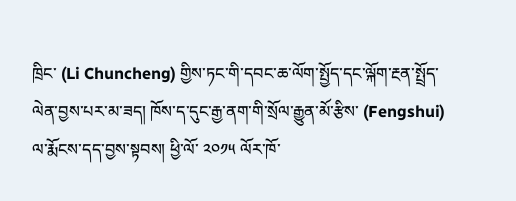ཁྲིང་ (Li Chuncheng) གྱིས་ཏང་གི་དབང་ཆ་ལོག་སྤྱོད་དང་ལྐོག་རྔན་སྤྲོད་ལེན་བྱས་པར་མ་ཟད། ཁོས་ད་དུང་རྒྱ་ནག་གི་སྲོལ་རྒྱུན་མོ་རྩིས་ (Fengshui) ལ་རྨོངས་དད་བྱས་སྟབས། ཕྱི་ལོ་ ༢༠༡༥ ལོར་ཁོ་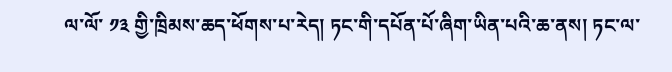ལ་ལོ་ ༡༣ གྱི་ཁྲིམས་ཆད་ཕོགས་པ་རེད། ཏང་གི་དཔོན་པོ་ཞིག་ཡིན་པའི་ཆ་ནས། ཏང་ལ་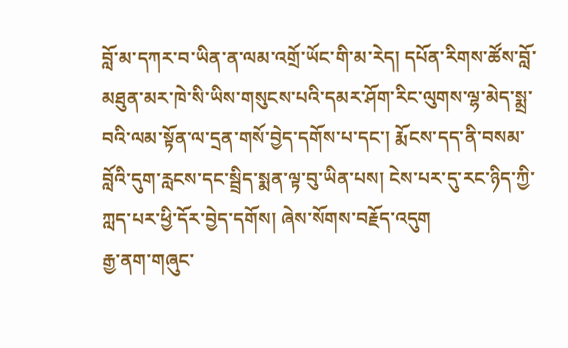བློ་མ་དཀར་བ་ཡིན་ན་ལམ་འགྲོ་ཡོང་གི་མ་རེད། དཔོན་རིགས་ཚོས་བློ་མཐུན་མར་ཁེ་སི་ཡིས་གསུངས་པའི་དམར་ཤོག་རིང་ལུགས་ལྷ་མེད་སྨྲ་བའི་ལམ་སྟོན་ལ་དྲན་གསོ་བྱེད་དགོས་པ་དང་། རྨོངས་དད་ནི་བསམ་བློའི་དུག་རླངས་དང་སྦྲིད་སྨན་ལྟ་བུ་ཡིན་པས། ངེས་པར་དུ་རང་ཉིད་ཀྱི་ཀླད་པར་ཕྱི་དོར་བྱེད་དགོས། ཞེས་སོགས་བརྗོད་འདུག
རྒྱ་ནག་གཞུང་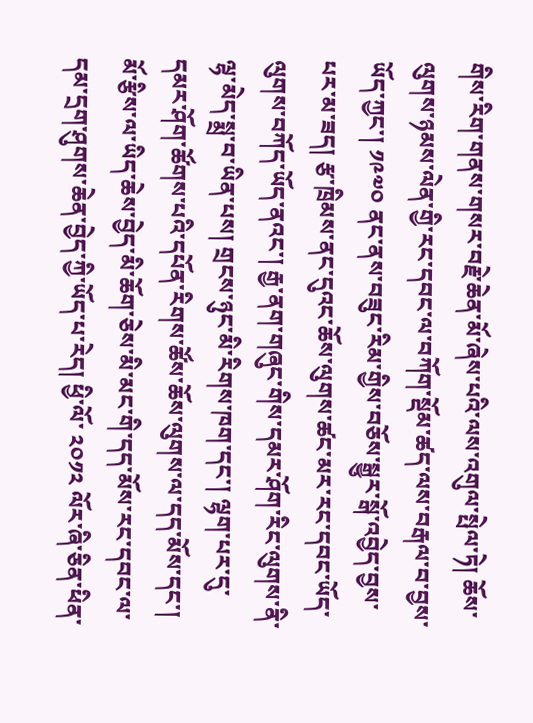གིས་རིག་གནས་གསར་བརྗེ་ཆེན་མོ་ཞེས་པའི་ལས་འགུལ་སྤེལ་ཏེ། ཆོས་ལུགས་ཉམས་ལེན་གྱི་རང་དབང་ལ་བཀོག་སྡོམ་ཚད་ལས་བརྒལ་བ་བྱས་ཡོད་ཀྱང་། ༡༩༧༠ ནང་ནས་བཟུང་རིམ་གྱིས་བཅོས་སྒྱུར་སྒོ་འབྱེད་བྱས་པར་མ་ཟད། རྩ་ཁྲིམས་ནང་དུའང་ཆོས་ལུགས་ཚང་མར་རང་དབང་ཡོད་ལུགས་བཀོད་ཡོད་ནའང་། རྒྱ་ནག་གཞུང་གིས་དམར་ཤོག་རིང་ལུགས་ནི་ལྷ་མེད་སྨྲ་བ་ཡིན་པས། གྲངས་ཉུང་མི་རིགས་ཁག་དང་། ལྷག་པར་དུ་དམར་ཤོག་ཚོགས་པའི་དཔོན་རིགས་ཚོས་ཆོས་ལུགས་ལ་དད་མོས་དང་། མོ་རྩིས་ལ་ཡིད་ཆེས་བྱེད་མི་ཆོག་ཅེས་མི་མང་གི་དད་མོས་རང་དབང་ལ་དམ་དྲག་ཤུགས་ཆེན་བྱེད་ཀྱི་ཡོད་པ་རེད། ཕྱི་ལོ་ ༢༠༡༢ ལོར་ཞི་ཅིན་ཕིན་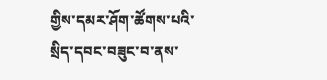གྱིས་དམར་ཤོག་ཚོགས་པའི་སྲིད་དབང་བཟུང་བ་ནས་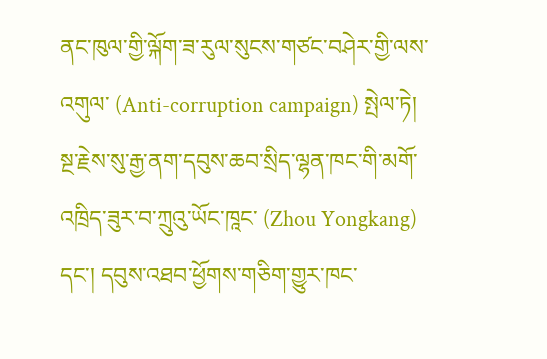ནང་ཁུལ་གྱི་ལྐོག་ཟ་རུལ་སུངས་གཙང་བཤེར་གྱི་ལས་འགུལ་ (Anti-corruption campaign) སྤེལ་ཏེ། སྔ་རྗེས་སུ་རྒྱ་ནག་དབུས་ཆབ་སྲིད་ལྷན་ཁང་གི་མགོ་འཁྲིད་ཟུར་བ་ཀྲུའུ་ཡོང་ཁཱང་ (Zhou Yongkang) དང་། དབུས་འཐབ་ཕྱོགས་གཅིག་གྱུར་ཁང་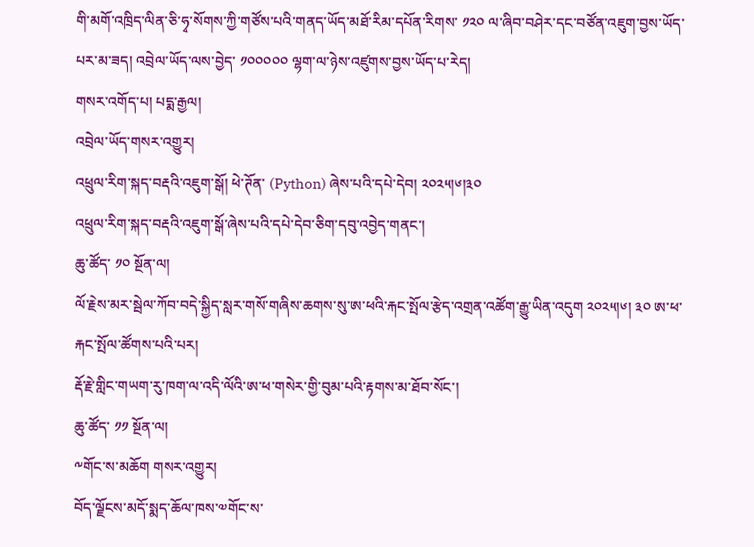གི་མགོ་འཁྲིད་ལིན་ཅི་ཧྭ་སོགས་ཀྱི་གཙོས་པའི་གནད་ཡོད་མཐོ་རིམ་དཔོན་རིགས་ ༡༢༠ ལ་ཞིབ་བཤེར་དང་བཙོན་འཇུག་བྱས་ཡོད་པར་མ་ཟད། འབྲེལ་ཡོད་ལས་བྱེད་ ༡༠༠༠༠༠ ལྷག་ལ་ཉེས་འཛུགས་བྱས་ཡོད་པ་རེད།
གསར་འགོད་པ། པདྨ་རྒྱལ།
འབྲེལ་ཡོད་གསར་འགྱུར།
འཕྲུལ་རིག་སྐད་བརྡའི་འཇུག་སྒོ། ཕེ་ཊོན་ (Python) ཞེས་པའི་དཔེ་དེབ། ༢༠༢༥།༦།༣༠
འཕྲུལ་རིག་སྐད་བརྡའི་འཇུག་སྒོ་ཞེས་པའི་དཔེ་དེབ་ཅིག་དབུ་འབྱེད་གནང་།
ཆུ་ཚོད་ ༡༠ སྔོན་ལ།
ལོ་རྗེས་མར་སྦེལ་ཀོབ་བདེ་སྐྱིད་སླར་གསོ་གཞིས་ཆགས་སུ་ཨ་ཕའི་རྐང་སྤོལ་རྩེད་འགྲན་འཚོག་རྒྱུ་ཡིན་འདུག ༢༠༢༥།༦། ༣༠ ཨ་ཕ་རྐང་སྤོལ་ཚོགས་པའི་པར།
རྡོ་རྗེ་གླིང་གཡག་རུ་ཁག་ལ་འདི་ལོའི་ཨ་ཕ་གསེར་གྱི་བུམ་པའི་རྟགས་མ་ཐོབ་སོང་།
ཆུ་ཚོད་ ༡༡ སྔོན་ལ།
༸གོང་ས་མཆོག གསར་འགྱུར།
བོད་ལྗོངས་མདོ་སྨད་ཆོལ་ཁས་༧གོང་ས་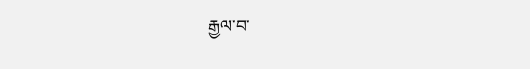རྒྱལ་བ་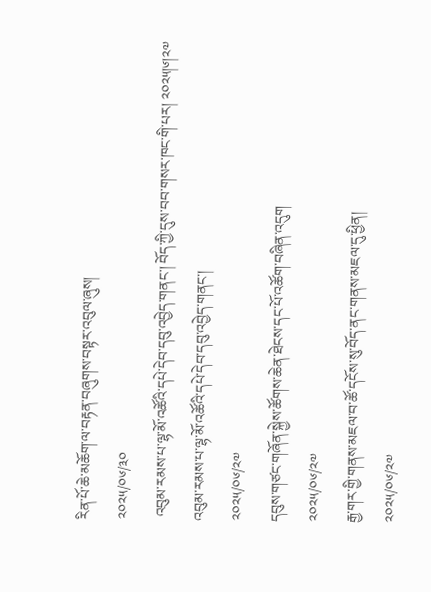རིན་པོ་ཆེ་མཆོག་ལ་བརྟན་བཞུགས་བསྟར་འབུལ་ཞུས།
༢༠༢༥/༠༦/༣༠
 འབུམ་རམས་པ་ལྷ་མོ་འཚོའི་དཔེ་དེབ་དབུ་འབྱེད་གནང་། བོད་ཀྱི་དུས་བབ་གསར་ཁང་གི་པར། ༢༠༢༥།༦།༢༧
འབུམ་རམས་པ་ལྷ་མོ་འཚོའི་དཔེ་དེབ་དབུ་འབྱེད་གནང་།
༢༠༢༥/༠༦/༢༧
དབུས་གཙང་གཞོན་སྐྱེས་ཚོགས་ཆེན་ཐེངས་དང་པོ་འཚོག་བཞིན་འདུག
༢༠༢༥/༠༦/༢༧
རྒྱ་གར་གྱི་གནས་མཇལ་བ་ཚོ་དངོས་སུ་བོད་ནང་གནས་མཇལ་དུ་ཕྱིན།
༢༠༢༥/༠༦/༢༧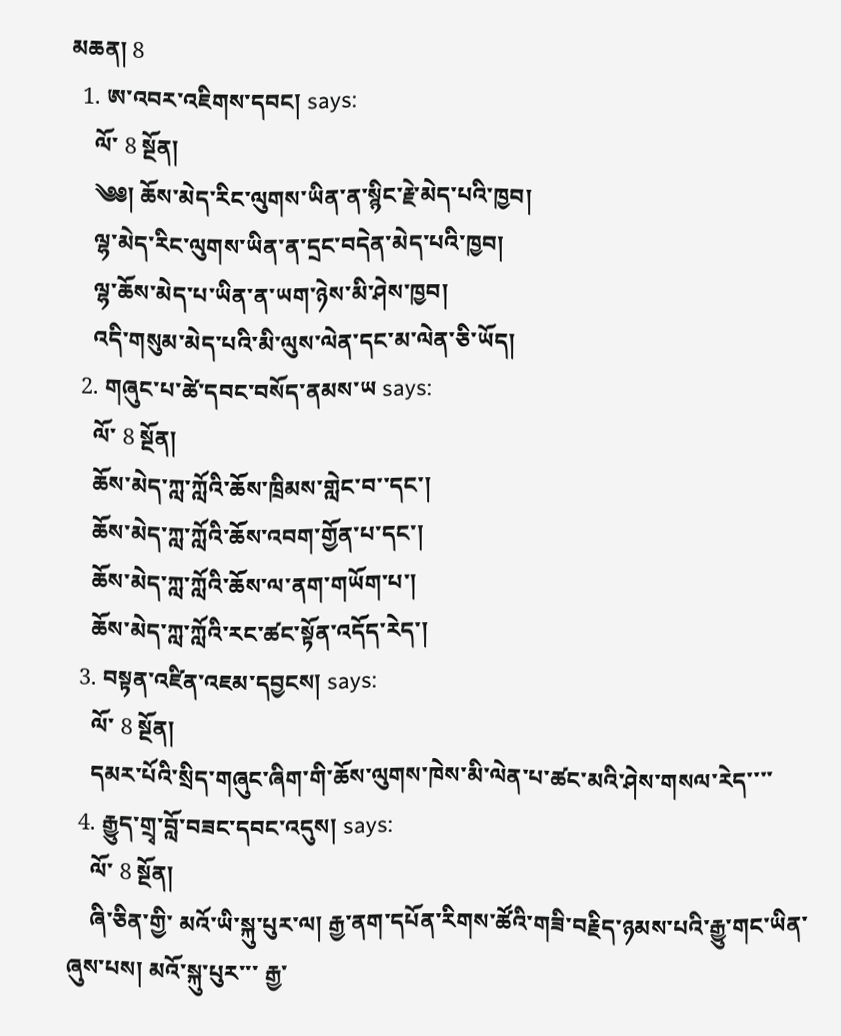མཆན། 8
  1. ཨ་འབར་འཇིགས་དབང། says:
    ལོ་ 8 སྔོན།
    ༄༅། ཆོས་མེད་རིང་ལུགས་ཡིན་ན་སྙིང་རྗེ་མེད་པའི་ཁྱབ།
    ལྷ་མེད་རིང་ལུགས་ཡིན་ན་དྲང་བདེན་མེད་པའི་ཁྱབ།
    ལྷ་ཆོས་མེད་པ་ཡིན་ན་ཡག་ཉེས་མི་ཤེས་ཁྱབ།
    འདི་གསུམ་མེད་པའི་མི་ལུས་ལེན་དང་མ་ལེན་ཅི་ཡོད།
  2. གཞུང་པ་ཚེ་དབང་བསོད་ནམས་ཡ says:
    ལོ་ 8 སྔོན།
    ཆོས་མེད་ཀླ་ཀློའི་ཆོས་ཁྲིམས་གླེང་བ་་དང་།
    ཆོས་མེད་ཀླ་ཀློའི་ཆོས་འབག་གྱོན་པ་དང་།
    ཆོས་མེད་ཀླ་ཀློའི་ཆོས་ལ་ནག་གཡོག་པ་།
    ཆོས་མེད་ཀླ་ཀློའི་རང་ཚང་སྟོན་འདོད་རེད་།
  3. བསྟན་འཛིན་འཇམ་དབྱངས། says:
    ལོ་ 8 སྔོན།
    དམར་པོའི་སྲིད་གཞུང་ཞིག་གི་ཆོས་ལུགས་ཁེས་མི་ལེན་པ་ཚང་མའི་ཤེས་གསལ་རེད་་་་
  4. རྒྱུད་གྲྭ་བློ་བཟང་དབང་འདུས། says:
    ལོ་ 8 སྔོན།
    ཞི་ཅིན་གྱི་ མའོ་ཡི་སྐུ་པུར་ལ། རྒྱ་ནག་དཔོན་རིགས་ཚོའི་གཟི་བརྗིད་ཉམས་པའི་རྒྱུ་གང་ཡིན་ཞུས་པས། མའོ་སྐུ་པུར་་་ རྒྱ་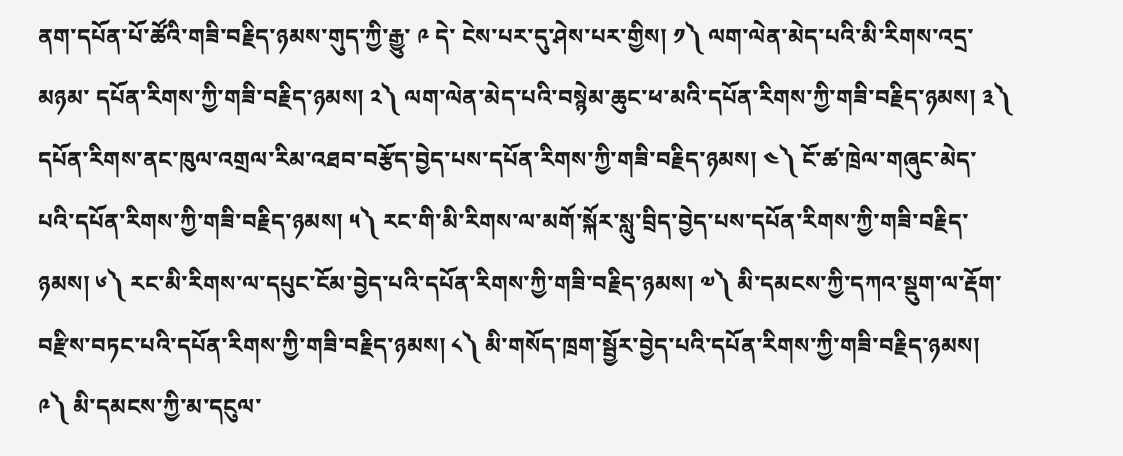ནག་དཔོན་པོ་ཚོའི་གཟི་བརྗིད་ཉམས་གུད་ཀྱི་རྒྱུ་ ༩ དེ་ ངེས་པར་དུ་ཤེས་པར་གྱིས། ༡༽ ལག་ལེན་མེད་པའི་མི་རིགས་འདྲ་མཉམ་ དཔོན་རིགས་ཀྱི་གཟི་བརྗིད་ཉམས། ༢༽ ལག་ལེན་མེད་པའི་བསྙེམ་ཆུང་ཕ་མའི་དཔོན་རིགས་ཀྱི་གཟི་བརྗིད་ཉམས། ༣༽ དཔོན་རིགས་ནང་ཁུལ་འགྲལ་རིམ་འཐབ་བརྩོད་བྱེད་པས་དཔོན་རིགས་ཀྱི་གཟི་བརྗིད་ཉམས། ༤༽ ངོ་ཚ་ཁྲེལ་གཞུང་མེད་པའི་དཔོན་རིགས་ཀྱི་གཟི་བརྗིད་ཉམས། ༥༽ རང་གི་མི་རིགས་ལ་མགོ་སྐོར་སླུ་བྲིད་བྱེད་པས་དཔོན་རིགས་ཀྱི་གཟི་བརྗིད་ཉམས། ༦༽ རང་མི་རིགས་ལ་དཔུང་ངོམ་བྱེད་པའི་དཔོན་རིགས་ཀྱི་གཟི་བརྗིད་ཉམས། ༧༽ མི་དམངས་ཀྱི་དཀའ་སྡུག་ལ་རྡོག་བརྫིས་བཏང་པའི་དཔོན་རིགས་ཀྱི་གཟི་བརྗིད་ཉམས། ༨༽ མི་གསོད་ཁྲག་སྦྱོར་བྱེད་པའི་དཔོན་རིགས་ཀྱི་གཟི་བརྗིད་ཉམས། ༩༽ མི་དམངས་ཀྱི་མ་དངུལ་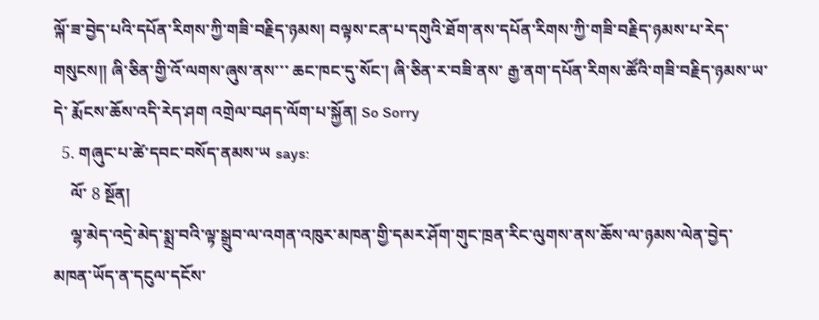ལྐོ་ཟ་བྱེད་པའི་དཔོན་རིགས་ཀྱི་གཟི་བརྗིད་ཉམས། བལྟས་ངན་པ་དགུའི་ཐོག་ནས་དཔོན་རིགས་ཀྱི་གཟི་བརྗིད་ཉམས་པ་རེད་གསུངས།། ཞི་ཅིན་གྱི་འོ་ལགས་ཞུས་ནས་་་ ཆང་ཁང་དུ་སོང་། ཞི་ཅིན་ར་བཟི་ནས་ རྒྱ་ནག་དཔོན་རིགས་ཚོའི་གཟི་བརྗིད་ཉམས་ཡ་དེ་ རྨོངས་ཆོས་འདི་རེད་ཤག འགྲེལ་བཤད་ལོག་པ་སྐྱོན། So Sorry
  5. གཞུང་པ་ཚེ་དབང་བསོད་ནམས་ཡ says:
    ལོ་ 8 སྔོན།
    ལྷ་མེད་འདྲེ་མེད་སྨྲ་བའི་ལྟ་སྒྲུབ་ལ་འགན་འཁུར་མཁན་གྱི་དམར་ཤོག་གུང་ཁྲན་རིང་ལུགས་ནས་ཆོས་ལ་ཉམས་ལེན་བྱེད་མཁན་ཡོད་ན་དངུལ་དངོས་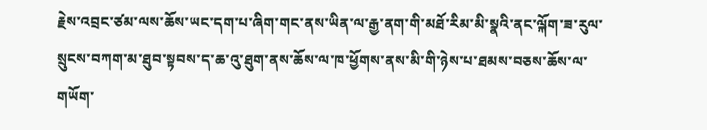རྗེས་འབྲང་ཙམ་ལས་ཆོས་ཡང་དག་པ་ཞིག་གང་ནས་ཡིན་ལ་རྒྱ་ནག་གི་མཐོ་རིམ་མི་སྣའི་ནང་ལྐོག་ཟ་རུལ་སྲུངས་བཀག་མ་ཐུབ་སྟབས་ད་ཆ་འུ་ཐུག་ནས་ཆོས་ལ་ཁ་ཕྱོགས་ནས་མི་གི་ཉེས་པ་ཐམས་བཅས་ཆོས་ལ་གཡོག་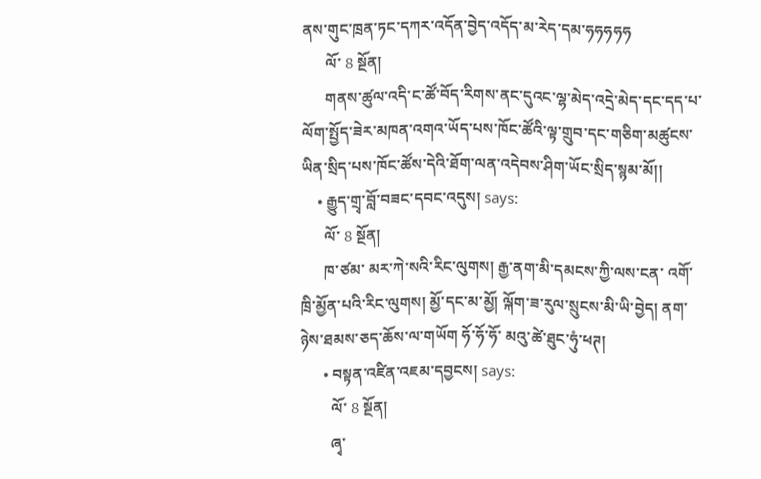ནས་གུང་ཁྲན་ཏང་དཀར་འདོན་བྱེད་འདོད་མ་རེད་དམ་ཧཧཧཧཧ
      ལོ་ 8 སྔོན།
      གནས་ཚུལ་འདི་ང་ཚོ་བོད་རིགས་ནང་དུའང་ལྷ་མེད་འདྲེ་མེད་དང་དད་པ་ལོག་སྤྱོད་ཟེར་མཁན་འགའ་ཡོད་པས་ཁོང་ཚོའི་ལྟ་གྲུབ་དང་གཅིག་མཚུངས་ཡིན་སྲིད་པས་ཁོང་ཚོས་དེའི་ཐོག་ལན་འདེབས་ཤིག་ཡོང་སྲིད་སྙམ་མོ།།
    • རྒྱུད་གྲྭ་བློ་བཟང་དབང་འདུས། says:
      ལོ་ 8 སྔོན།
      ཁ་ཙམ་ མར་ཀེ་སའི་རིང་ལུགས། རྒྱ་ནག་མི་དམངས་ཀྱི་ལས་ངན་ འགོ་ཁྲི་མྱོན་པའི་རིང་ལུགས། མྱོ་དང་མ་མྱོ། ལྐོག་ཟ་རུལ་སྲུངས་མི་ཡི་བྱེད། ནག་ཉེས་ཐམས་ཅད་ཆོས་ལ་གཡོག ཧོ་ཧོ་ཧོ་ མའུ་ཚེ་ཐུང་ཧུཾ་ཕཊ།
      • བསྟན་འཛིན་འཇམ་དབྱངས། says:
        ལོ་ 8 སྔོན།
        ཞྭ་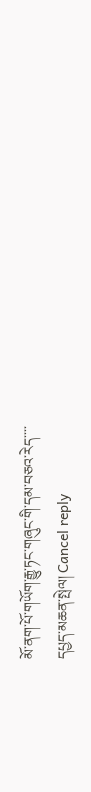མོ་ནག་པོ་གཡོག་རྒྱུ་ཏང་གཞུང་གི་དམ་བཅའ་རེད་་་་
དཔྱད་མཆན་སྤེལ། Cancel reply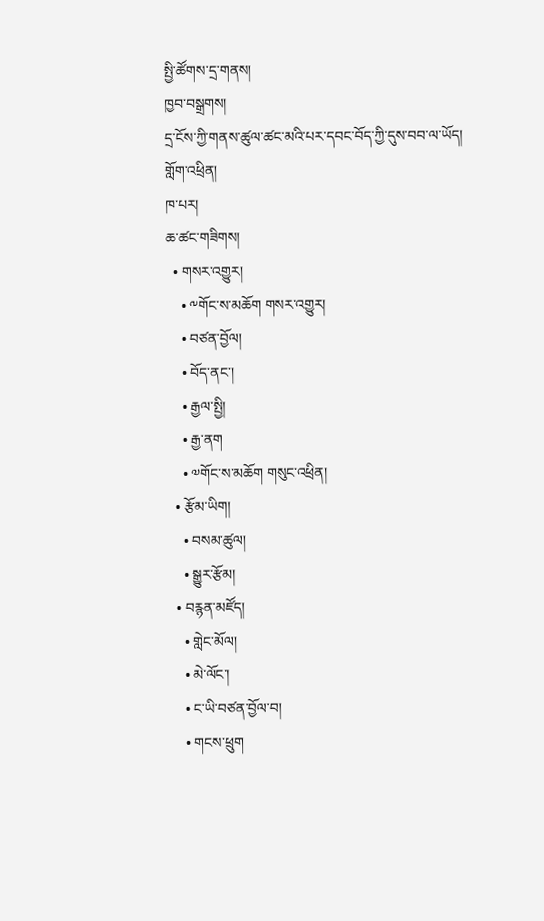སྤྱི་ཚོགས་དྲ་གནས།
ཁྱབ་བསྒྲགས།
དྲ་ངོས་ཀྱི་གནས་ཚུལ་ཚང་མའི་པར་དབང་བོད་ཀྱི་དུས་བབ་ལ་ཡོད།
གློག་འཕྲིན།
ཁ་པར།
ཆ་ཚང་གཟིགས།
  • གསར་འགྱུར།
    • ༸གོང་ས་མཆོག གསར་འགྱུར།
    • བཙན་བྱོལ།
    • བོད་ནང་།
    • རྒྱལ་སྤྱི།
    • རྒྱ་ནག
    • ༧གོང་ས་མཆོག གསུང་འཕྲིན།
  • རྩོམ་ཡིག།
    • བསམ་ཚུལ།
    • སྒྱུར་རྩོམ།
  • བརྙན་མཛོད།
    • གླེང་མོལ།
    • མེ་ལོང་།
    • ང་ཡི་བཙན་བྱོལ་བ།
    • གངས་ཕྲུག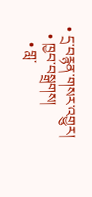• དྲ་བརྙན་གསར་འགྱུར།
  • ཁྱབ་བསྒྲགས།
    • གླ་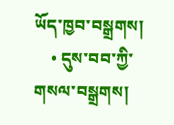ཡོད་ཁྱབ་བསྒྲགས།
    • དུས་བབ་ཀྱི་གསལ་བསྒྲགས།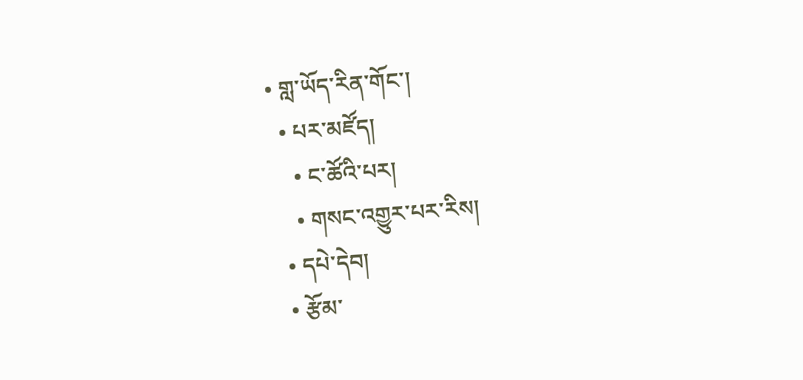• གླ་ཡོད་རིན་གོང་།
  • པར་མཛོད།
    • ང་ཚོའི་པར།
    • གསང་འགྱུར་པར་རིས།
  • དཔེ་དེབ།
  • རྩོམ་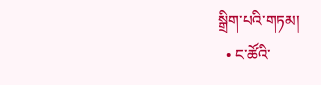སྒྲིག་པའི་གཏམ།
  • ང་ཚོའི་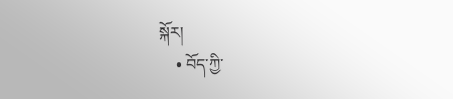སྐོར།
    • བོད་ཀྱི་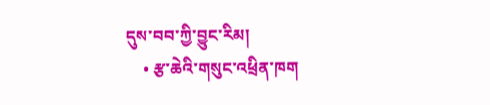དུས་བབ་ཀྱི་བྱུང་རིམ།
    • རྩ་ཆེའི་གསུང་འཕྲིན་ཁག